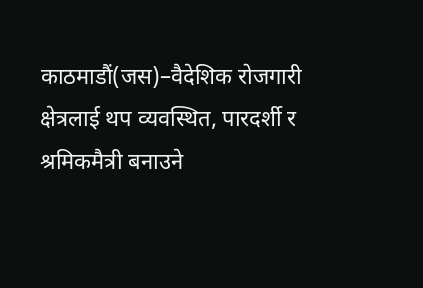काठमाडौं(जस)–वैदेशिक रोजगारी क्षेत्रलाई थप व्यवस्थित, पारदर्शी र श्रमिकमैत्री बनाउने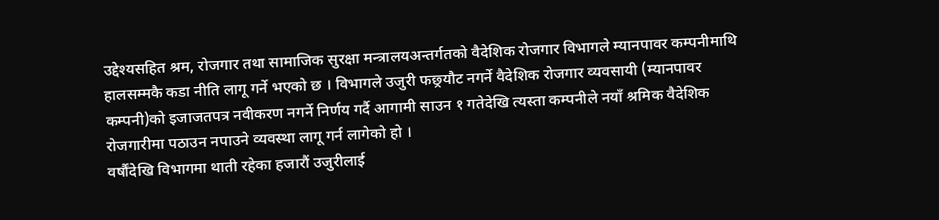उद्देश्यसहित श्रम, रोजगार तथा सामाजिक सुरक्षा मन्त्रालयअन्तर्गतको वैदेशिक रोजगार विभागले म्यानपावर कम्पनीमाथि हालसम्मकै कडा नीति लागू गर्ने भएको छ । विभागले उजुरी फछ्र्यौट नगर्ने वैदेशिक रोजगार व्यवसायी (म्यानपावर कम्पनी)को इजाजतपत्र नवीकरण नगर्ने निर्णय गर्दै आगामी साउन १ गतेदेखि त्यस्ता कम्पनीले नयाँ श्रमिक वैदेशिक रोजगारीमा पठाउन नपाउने व्यवस्था लागू गर्न लागेको हो ।
वर्षौंदेखि विभागमा थाती रहेका हजारौं उजुरीलाई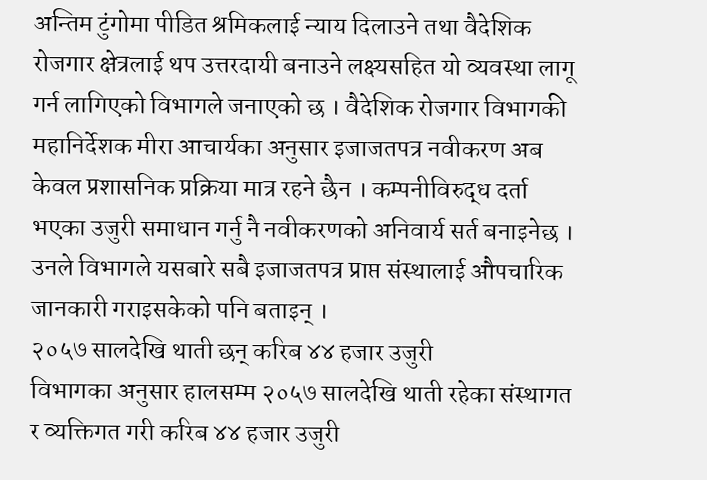अन्तिम टुंगोमा पीडित श्रमिकलाई न्याय दिलाउने तथा वैदेशिक रोजगार क्षेत्रलाई थप उत्तरदायी बनाउने लक्ष्यसहित यो व्यवस्था लागू गर्न लागिएको विभागले जनाएको छ । वैदेशिक रोजगार विभागकी महानिर्देशक मीरा आचार्यका अनुसार इजाजतपत्र नवीकरण अब केवल प्रशासनिक प्रक्रिया मात्र रहने छैन । कम्पनीविरुद्ध दर्ता भएका उजुरी समाधान गर्नु नै नवीकरणको अनिवार्य सर्त बनाइनेछ । उनले विभागले यसबारे सबै इजाजतपत्र प्राप्त संस्थालाई औपचारिक जानकारी गराइसकेको पनि बताइन् ।
२०५७ सालदेखि थाती छन् करिब ४४ हजार उजुरी
विभागका अनुसार हालसम्म २०५७ सालदेखि थाती रहेका संस्थागत र व्यक्तिगत गरी करिब ४४ हजार उजुरी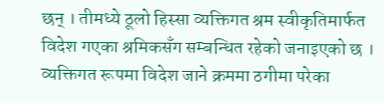छन् । तीमध्ये ठूलो हिस्सा व्यक्तिगत श्रम स्वीकृतिमार्फत विदेश गएका श्रमिकसँग सम्बन्धित रहेको जनाइएको छ । व्यक्तिगत रूपमा विदेश जाने क्रममा ठगीमा परेका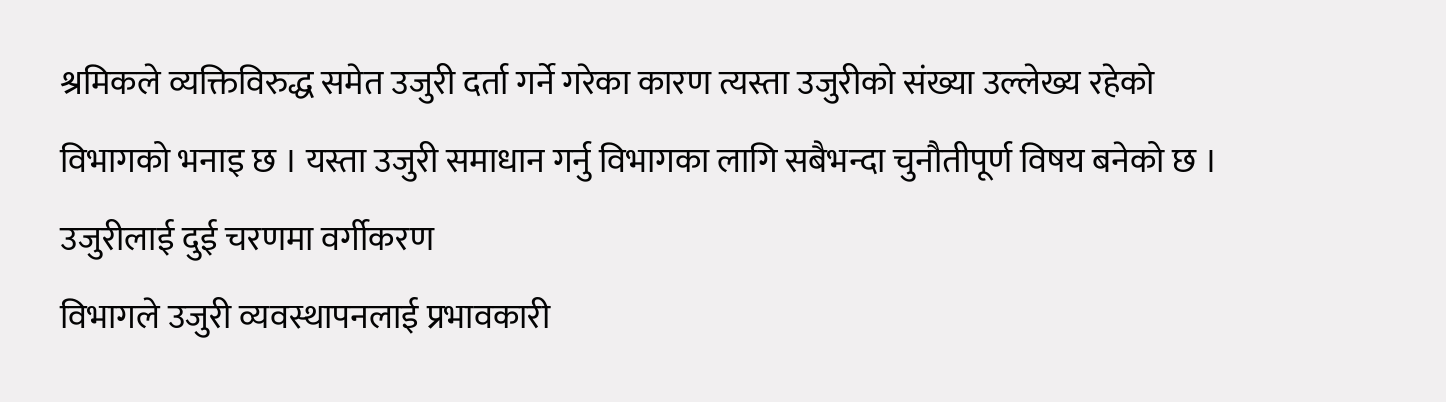श्रमिकले व्यक्तिविरुद्ध समेत उजुरी दर्ता गर्ने गरेका कारण त्यस्ता उजुरीको संख्या उल्लेख्य रहेको विभागको भनाइ छ । यस्ता उजुरी समाधान गर्नु विभागका लागि सबैभन्दा चुनौतीपूर्ण विषय बनेको छ ।
उजुरीलाई दुई चरणमा वर्गीकरण
विभागले उजुरी व्यवस्थापनलाई प्रभावकारी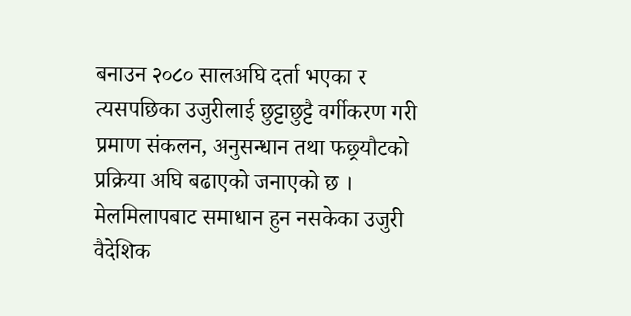बनाउन २०८० सालअघि दर्ता भएका र त्यसपछिका उजुरीलाई छुट्टाछुट्टै वर्गीकरण गरी प्रमाण संकलन, अनुसन्धान तथा फछ्र्यौटको प्रक्रिया अघि बढाएको जनाएको छ । मेलमिलापबाट समाधान हुन नसकेका उजुरी वैदेशिक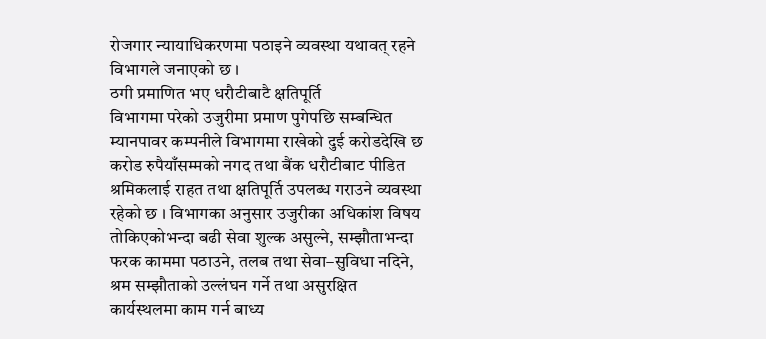रोजगार न्यायाधिकरणमा पठाइने व्यवस्था यथावत् रहने विभागले जनाएको छ ।
ठगी प्रमाणित भए धरौटीबाटै क्षतिपूर्ति
विभागमा परेको उजुरीमा प्रमाण पुगेपछि सम्बन्धित म्यानपावर कम्पनीले विभागमा राखेको दुई करोडदेखि छ करोड रुपैयाँसम्मको नगद तथा बैंक धरौटीबाट पीडित श्रमिकलाई राहत तथा क्षतिपूर्ति उपलब्ध गराउने व्यवस्था रहेको छ । विभागका अनुसार उजुरीका अधिकांश विषय तोकिएकोभन्दा बढी सेवा शुल्क असुल्ने, सम्झौताभन्दा फरक काममा पठाउने, तलब तथा सेवा–सुविधा नदिने, श्रम सम्झौताको उल्लंघन गर्ने तथा असुरक्षित कार्यस्थलमा काम गर्न बाध्य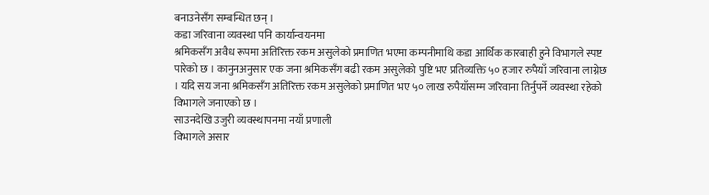बनाउनेसँग सम्बन्धित छन् ।
कडा जरिवाना व्यवस्था पनि कार्यान्वयनमा
श्रमिकसँग अवैध रूपमा अतिरिक्त रकम असुलेको प्रमाणित भएमा कम्पनीमाथि कडा आर्थिक कारबाही हुने विभागले स्पष्ट पारेको छ । कानुनअनुसार एक जना श्रमिकसँग बढी रकम असुलेको पुष्टि भए प्रतिव्यक्ति ५० हजार रुपैयाँ जरिवाना लाग्नेछ । यदि सय जना श्रमिकसँग अतिरिक्त रकम असुलेको प्रमाणित भए ५० लाख रुपैयाँसम्म जरिवाना तिर्नुपर्ने व्यवस्था रहेको विभागले जनाएको छ ।
साउनदेखि उजुरी व्यवस्थापनमा नयाँ प्रणाली
विभागले असार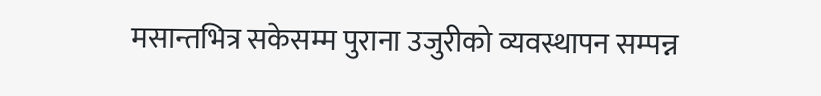मसान्तभित्र सकेसम्म पुराना उजुरीको व्यवस्थापन सम्पन्न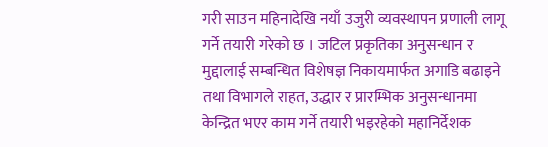गरी साउन महिनादेखि नयाँ उजुरी व्यवस्थापन प्रणाली लागू गर्ने तयारी गरेको छ । जटिल प्रकृतिका अनुसन्धान र मुद्दालाई सम्बन्धित विशेषज्ञ निकायमार्फत अगाडि बढाइने तथा विभागले राहत, उद्धार र प्रारम्भिक अनुसन्धानमा केन्द्रित भएर काम गर्ने तयारी भइरहेको महानिर्देशक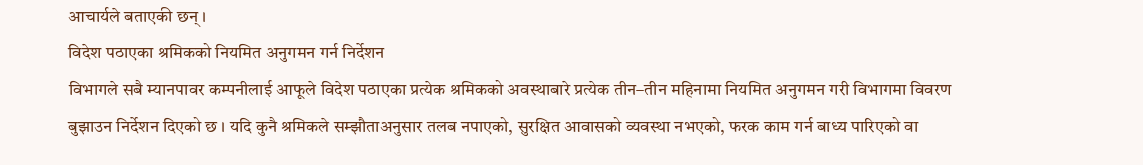आचार्यले बताएकी छन् ।
विदेश पठाएका श्रमिकको नियमित अनुगमन गर्न निर्देशन
विभागले सबै म्यानपावर कम्पनीलाई आफूले विदेश पठाएका प्रत्येक श्रमिकको अवस्थाबारे प्रत्येक तीन–तीन महिनामा नियमित अनुगमन गरी विभागमा विवरण बुझाउन निर्देशन दिएको छ । यदि कुनै श्रमिकले सम्झौताअनुसार तलब नपाएको, सुरक्षित आवासको व्यवस्था नभएको, फरक काम गर्न बाध्य पारिएको वा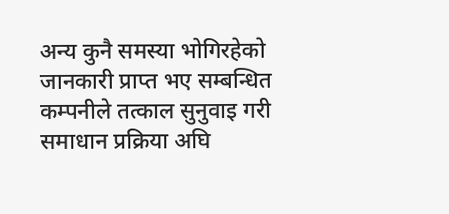अन्य कुनै समस्या भोगिरहेको जानकारी प्राप्त भए सम्बन्धित कम्पनीले तत्काल सुनुवाइ गरी समाधान प्रक्रिया अघि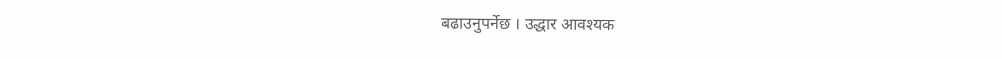बढाउनुपर्नेछ । उद्धार आवश्यक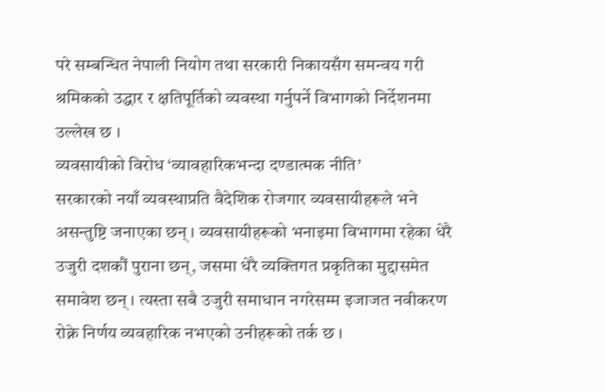परे सम्बन्धित नेपाली नियोग तथा सरकारी निकायसँग समन्वय गरी श्रमिकको उद्धार र क्षतिपूर्तिको व्यवस्था गर्नुपर्ने विभागको निर्देशनमा उल्लेख छ ।
व्यवसायीको विरोध ‘व्यावहारिकभन्दा दण्डात्मक नीति’
सरकारको नयाँ व्यवस्थाप्रति वैदेशिक रोजगार व्यवसायीहरूले भने असन्तुष्टि जनाएका छन् । व्यवसायीहरूको भनाइमा विभागमा रहेका धेरै उजुरी दशकौं पुराना छन्, जसमा धेरै व्यक्तिगत प्रकृतिका मुद्दासमेत समावेश छन् । त्यस्ता सबै उजुरी समाधान नगरेसम्म इजाजत नवीकरण रोक्ने निर्णय व्यवहारिक नभएको उनीहरूको तर्क छ ।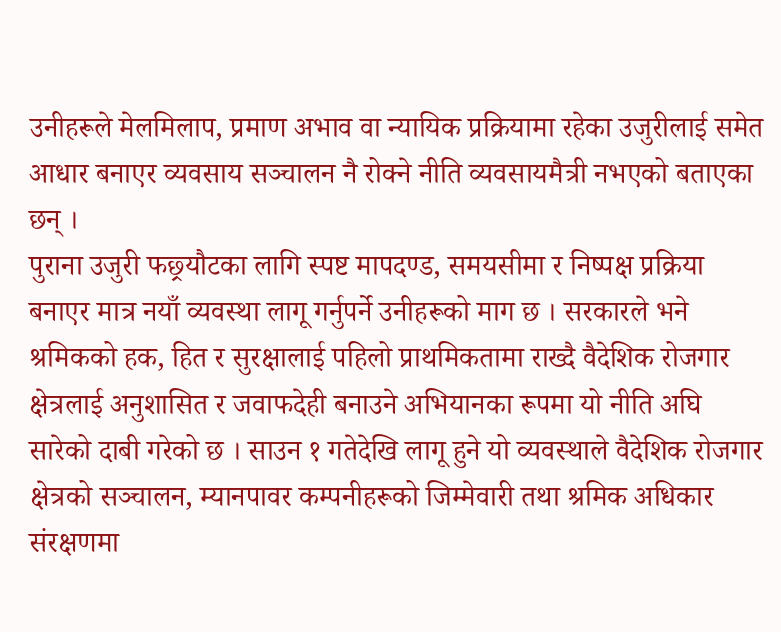उनीहरूले मेलमिलाप, प्रमाण अभाव वा न्यायिक प्रक्रियामा रहेका उजुरीलाई समेत आधार बनाएर व्यवसाय सञ्चालन नै रोक्ने नीति व्यवसायमैत्री नभएको बताएका छन् ।
पुराना उजुरी फछ्र्यौटका लागि स्पष्ट मापदण्ड, समयसीमा र निष्पक्ष प्रक्रिया बनाएर मात्र नयाँ व्यवस्था लागू गर्नुपर्ने उनीहरूको माग छ । सरकारले भने श्रमिकको हक, हित र सुरक्षालाई पहिलो प्राथमिकतामा राख्दै वैदेशिक रोजगार क्षेत्रलाई अनुशासित र जवाफदेही बनाउने अभियानका रूपमा यो नीति अघि सारेको दाबी गरेको छ । साउन १ गतेदेखि लागू हुने यो व्यवस्थाले वैदेशिक रोजगार क्षेत्रको सञ्चालन, म्यानपावर कम्पनीहरूको जिम्मेवारी तथा श्रमिक अधिकार संरक्षणमा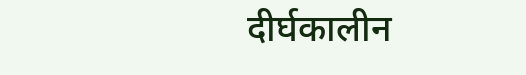दीर्घकालीन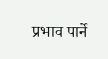प्रभाव पार्ने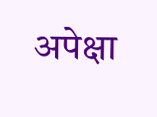अपेक्षा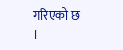गरिएको छ ।